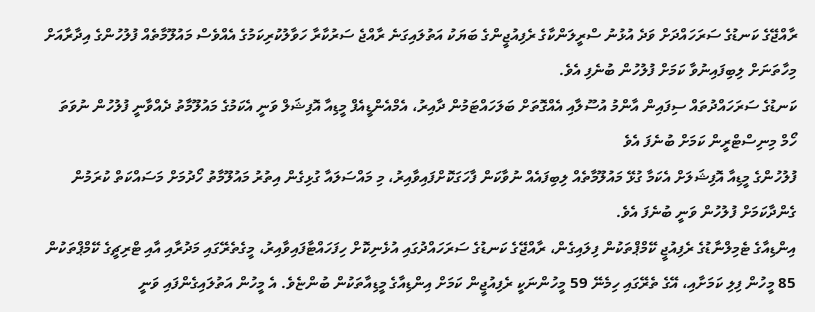ރާއްޖޭގެ ކަނޑުގެ ސަރަހައްދަށް ވަދެ އުޅުނު ސްރީލަންކާގެ ރެފިއުޖީންގެ ބަޔަކު އަތުލައިގަނެ ރާއްޖެ ސަރުކާރާ ހަވާލުކުރިކަމުގެ އެއްވެސް މައުލޫމާތެއް ފުލުހުންގެ އިދާރާއަށް މިހާތަނަށް ލިބިފައިނުވާ ކަމަށް ފުލުހުން ބުނެފި އެވެ.
ކަނޑުގެ ސަރަހައްދުތައް ސިފައިން އާންމު އުސޫލާއި އެއްގޮތަށް ބަލަހައްޓަމުން ދާއިރު، އެމްއެންޑީއެފް މީޑިއާ އޮފިޝަލް ވަނީ އެކަމުގެ މައުލޫމާތު ދެއްވާނީ ފުލުހުން ނުވަތަ ހޯމް މިނިސްޓްރީން ކަމަށް ބުނެފަ އެވެ
ފުލުހުންގެ މީޑިއާ އޮފިޝަލަށް އެކަމާ ގުޅޭ މައުލޫމާތެއް ލިބިފައެއް ނުވާކަން ފާހަގަކޮށްފައިވާއިރު، މި މައްސަލައާ ގުޅިގެން އިތުރު މައުލޫމާތު ހޯދުމަށް މަސައްކަތް ކުރަމުން ގެންދާކަމަށް ފުލުހުން ވަނީ ބުނެފަ އެވެ.
އިންޑިއާގެ ޓެމިލްނާޑުގެ ރެފިއުޖީ ކޭމްޕްތަކުން ފިލައިގެން، ރާއްޖޭގެ ކަނޑުގެ ސަރަހައްދުގައި އުޅެނިކޮށް ހިފަހައްޓާފައިވާއިރު، މީގެތެރޭގައި މަދުރާއި އާއި ޓްރިޗީގެ ކޭމްޕްތަކުން 85 މީހުން ފިލި ކަމަށާއި، އޭގެ ތެރޭގައި ހިމެނޭ 59 މީހުންނަކީ ރެފިއުޖީން ކަމަށް އިންޑިއާގެ މީޑިއާތަކުން ބުންޏެވެ. އެ މީހުން އަތުލައިގެންފައި ވަނީ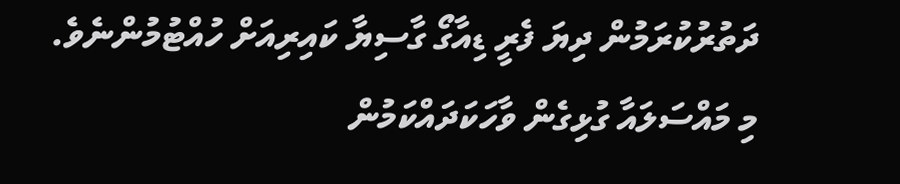ދަތުރުކުރަމުން ދިޔަ ފެރީ ޑިއާގޯ ގާސިޔާ ކައިރިއަށް ހުއްޓުމުންނެވެ.
މި މައްސަލައާ ގުޅިގެން ވާހަކަދައްކަމުން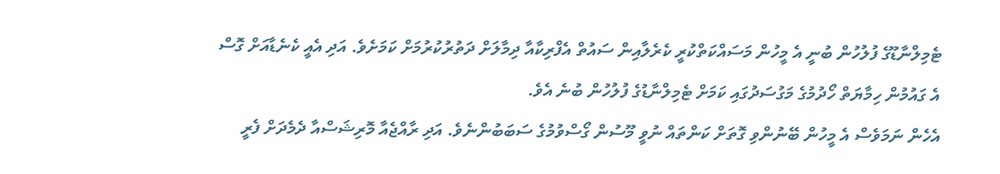ޓެމިލްނާޑޫގެ ފުލުހުން ބުނީ އެ މީހުން މަސައްކަތްކުރީ ކެރެލާއިން ސައުތް އެފްރިކާއާ ދިމާލަށް ދަތުރުކުރުމަށް ކަމަށެވެ. އަދި އެއީ ކެނެޑާއަށް ގޮސް އެ ގައުމުން ހިމާޔަތް ހޯދުމުގެ މަގުސަދުގައި ކަމަށް ޓެމިލްނާޑުގެ ފުލުހުން ބުނެ އެވެ.
އެހެން ނަމަވެސް އެ މީހުން ބޭނުންވި ގޮތަށް ކަންތައް ނުވީ މޫސުން ގޯސްވުމުގެ ސަބަބުންނެވެ. އަދި ރާއްޖެއާ މޮރިޝަސްއާ ދެމެދަށް ފެރީ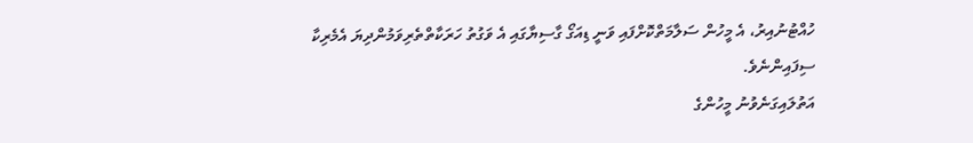ހުއްޓުނުއިރު، އެ މީހުން ސަލާމަތްކޮށްފައި ވަނީ ޑިއަގޯ ގާސިޔާގައި އެ ވަގުތު ހަރަކާތްތެރިވަމުންދިޔަ އެމެރިކާ ސިފައިންނެވެ.
އަތުލައިގަނެވުނު މީހުންގެ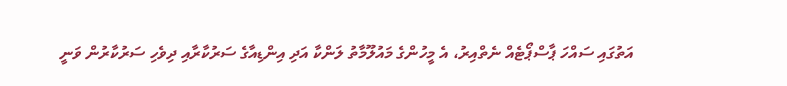އަތުގައި ސައްހަ ޕާސްޕޯޓެއް ނެތްއިރު، އެ މީހުންގެ މައުލޫމާތު ލަންކާ އަދި އިންޑިއާގެ ސަރުކާރާއި ދިވެހި ސަރުކާރުން ވަނީ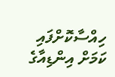ހިއްސާކޮށްފައި ކަމަށް އިންޑިއާގެ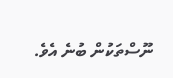ނޫސްތަކުން ބުނެ އެވެ.